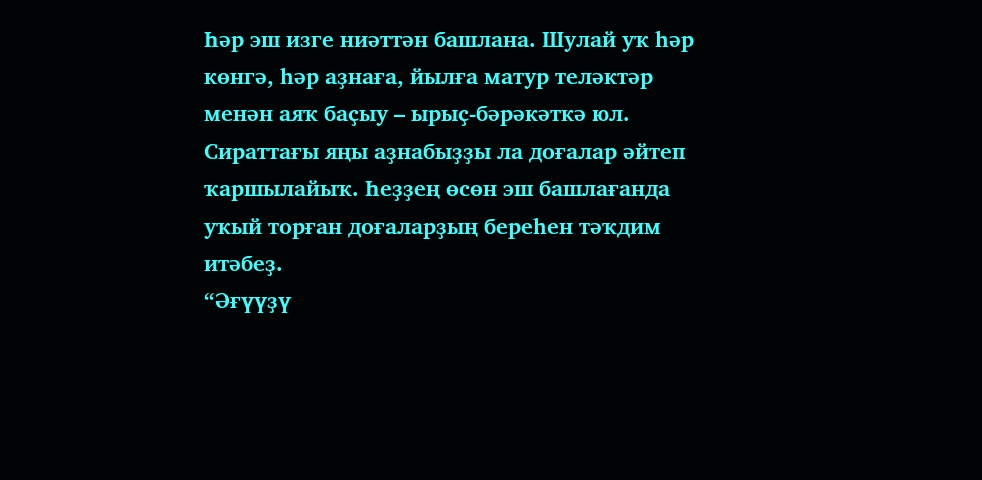Һәр эш изге ниәттән башлана. Шулай уҡ һәр көнгә, һәр аҙнаға, йылға матур теләктәр менән аяҡ баҫыу – ырыҫ-бәрәкәткә юл.
Сираттағы яңы аҙнабыҙҙы ла доғалар әйтеп ҡаршылайыҡ. Һеҙҙең өсөн эш башлағанда уҡый торған доғаларҙың береһен тәҡдим итәбеҙ.
“Әғүүҙү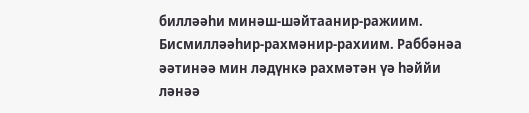билләәһи минәш-шәйтаанир-ражиим. Бисмилләәһир-рахмәнир-рахиим. Раббәнәа әәтинәә мин ләдүнкә рахмәтән үә һәййи ләнәә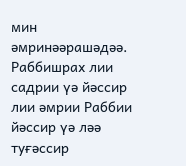мин әмринәәрашәдәә. Раббишрах лии садрии үә йәссир лии әмрии Раббии йәссир үә ләә туғәссир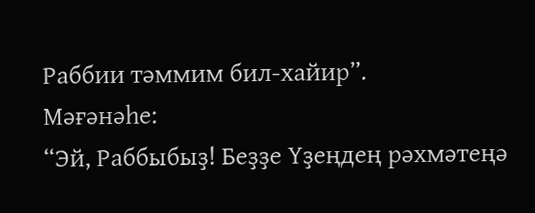Раббии тәммим бил-хайир”.
Мәғәнәһе:
“Эй, Раббыбыҙ! Беҙҙе Үҙеңдең рәхмәтеңә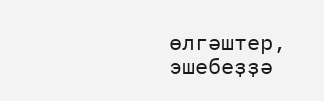өлгәштер, эшебеҙҙә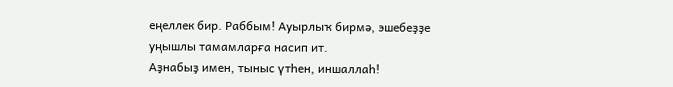еңеллек бир. Раббым! Ауырлыҡ бирмә, эшебеҙҙе уңышлы тамамларға насип ит.
Аҙнабыҙ имен, тыныс үтһен, иншаллаһ!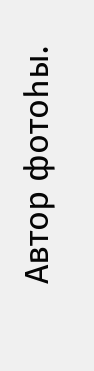Автор фотоһы.